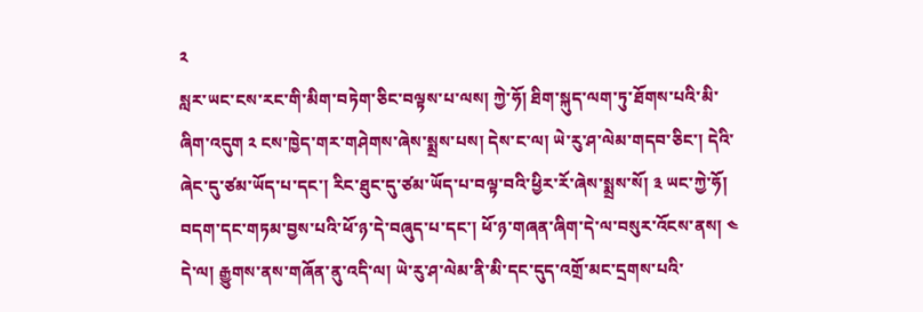༢
སླར་ཡང་ངས་རང་གི་མིག་བཏེག་ཅིང་བལྟས་པ་ལས། ཀྱེ་ཧོ། ཐིག་སྐུད་ལག་ཏུ་ཐོགས་པའི་མི་ཞིག་འདུག ༢ ངས་ཁྱེད་གར་གཤེགས་ཞེས་སྨྲས་པས། དེས་ང་ལ། ཡེ་རུ་ཤ་ལེམ་གདབ་ཅིང་། དེའི་ཞེང་དུ་ཙམ་ཡོད་པ་དང་། རིང་ཐུང་དུ་ཙམ་ཡོད་པ་བལྟ་བའི་ཕྱིར་རོ་ཞེས་སྨྲས་སོ། ༣ ཡང་ཀྱེ་ཧོ། བདག་དང་གཏམ་བྱས་པའི་ཕོ་ཉ་དེ་བཞུད་པ་དང་། ཕོ་ཉ་གཞན་ཞིག་དེ་ལ་བསུར་འོངས་ནས། ༤ དེ་ལ། རྒྱུགས་ནས་གཞོན་ནུ་འདི་ལ། ཡེ་རུ་ཤ་ལེམ་ནི་མི་དང་དུད་འགྲོ་མང་དྲགས་པའི་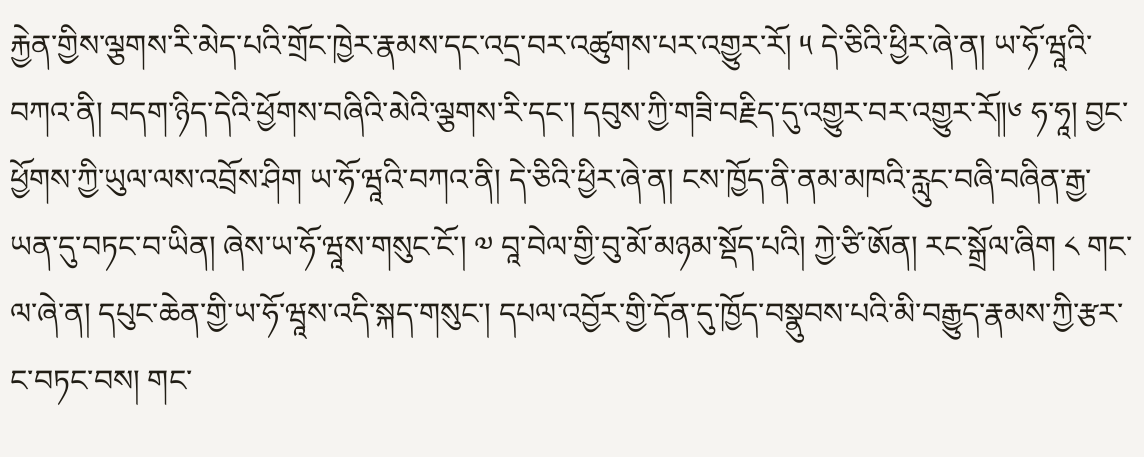རྐྱེན་གྱིས་ལྕགས་རི་མེད་པའི་གྲོང་ཁྱེར་རྣམས་དང་འདྲ་བར་འཚུགས་པར་འགྱུར་རོ། ༥ དེ་ཅིའི་ཕྱིར་ཞེ་ན། ཡ་ཧོ་ཝཱའི་བཀའ་ནི། བདག་ཉིད་དེའི་ཕྱོགས་བཞིའི་མེའི་ལྕགས་རི་དང་། དབུས་ཀྱི་གཟི་བརྗིད་དུ་འགྱུར་བར་འགྱུར་རོ༎༦ ཧ་ཧཱ། བྱང་ཕྱོགས་ཀྱི་ཡུལ་ལས་འབྲོས་ཤིག ཡ་ཧོ་ཝཱའི་བཀའ་ནི། དེ་ཅིའི་ཕྱིར་ཞེ་ན། ངས་ཁྱོད་ནི་ནམ་མཁའི་རླུང་བཞི་བཞིན་རྒྱ་ཡན་དུ་བཏང་བ་ཡིན། ཞེས་ཡ་ཧོ་ཝཱས་གསུང་ངོ་། ༧ བཱ་བེལ་གྱི་བུ་མོ་མཉམ་སྡོད་པའི། ཀྱེ་ཙི་ཨོན། རང་སྒྲོལ་ཞིག ༨ གང་ལ་ཞེ་ན། དཔུང་ཆེན་གྱི་ཡ་ཧོ་ཝཱས་འདི་སྐད་གསུང་། དཔལ་འབྱོར་གྱི་དོན་དུ་ཁྱོད་བསྣུབས་པའི་མི་བརྒྱུད་རྣམས་ཀྱི་རྩར་ང་བཏང་བས། གང་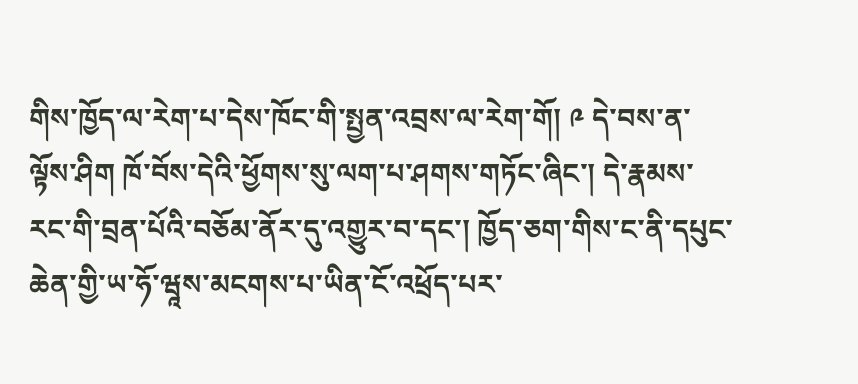གིས་ཁྱོད་ལ་རེག་པ་དེས་ཁོང་གི་སྤྱན་འབྲས་ལ་རེག་གོ། ༩ དེ་བས་ན་ལྟོས་ཤིག ཁོ་བོས་དེའི་ཕྱོགས་སུ་ལག་པ་ཤགས་གཏོང་ཞིང་། དེ་རྣམས་རང་གི་བྲན་པོའི་བཅོམ་ནོར་དུ་འགྱུར་བ་དང་། ཁྱོད་ཅག་གིས་ང་ནི་དཔུང་ཆེན་གྱི་ཡ་ཧོ་ཝཱས་མངགས་པ་ཡིན་ངོ་འཕྲོད་པར་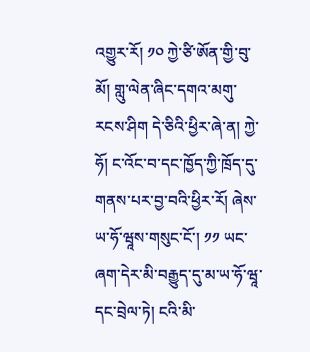འགྱུར་རོ། ༡༠ ཀྱེ་ཙི་ཨོན་གྱི་བུ་མོ། གླུ་ལེན་ཞིང་དགའ་མགུ་རངས་ཤིག དེ་ཅིའི་ཕྱིར་ཞེ་ན། ཀྱེ་ཧོ། ང་འོང་བ་དང་ཁྱོད་ཀྱི་ཁྲོད་དུ་གནས་པར་བྱ་བའི་ཕྱིར་རོ། ཞེས་ཡ་ཧོ་ཝཱས་གསུང་ངོ་། ༡༡ ཡང་ཞག་དེར་མི་བརྒྱུད་དུ་མ་ཡ་ཧོ་ཝཱ་དང་བྲེལ་ཏེ། ངའི་མི་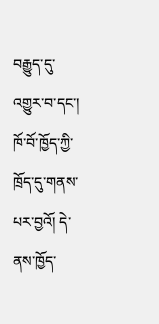བརྒྱུད་དུ་འགྱུར་བ་དང་། ཁོ་བོ་ཁྱོད་ཀྱི་ཁྲོད་དུ་གནས་པར་བྱའོ། དེ་ནས་ཁྱོད་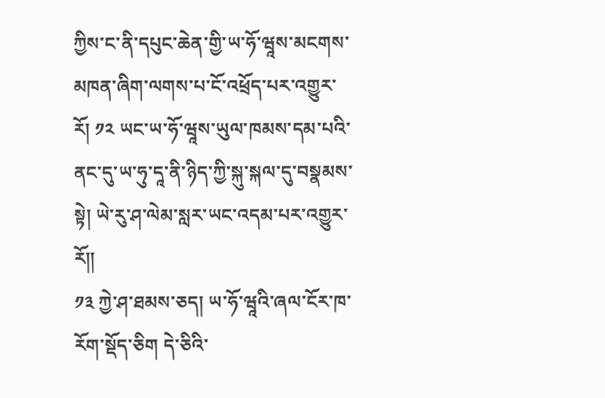ཀྱིས་ང་ནི་དཔུང་ཆེན་གྱི་ཡ་ཧོ་ཝཱས་མངགས་མཁན་ཞིག་ལགས་པ་ངོ་འཕྲོད་པར་འགྱུར་རོ། ༡༢ ཡང་ཡ་ཧོ་ཝཱས་ཡུལ་ཁམས་དམ་པའི་ནང་དུ་ཡ་ཧུ་དཱ་ནི་ཉིད་ཀྱི་སྐུ་སྐལ་དུ་བསྣམས་སྟེ། ཡེ་རུ་ཤ་ལེམ་སླར་ཡང་འདམ་པར་འགྱུར་རོ༎
༡༣ ཀྱེ་ཤ་ཐམས་ཅད། ཡ་ཧོ་ཝཱའི་ཞལ་ངོར་ཁ་རོག་སྡོད་ཅིག དེ་ཅིའི་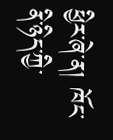ཕྱིར་ཞེ་ན། ཁོང་ནི་ཉིད་ཀྱི་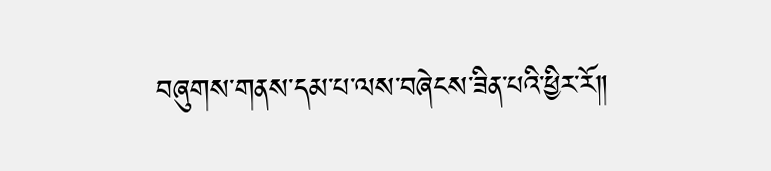བཞུགས་གནས་དམ་པ་ལས་བཞེངས་ཟིན་པའི་ཕྱིར་རོ༎